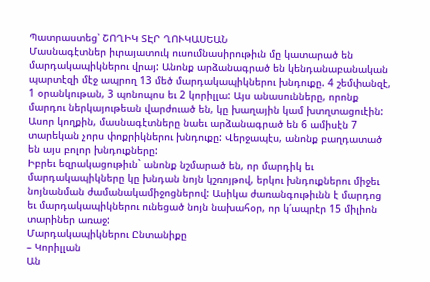Պատրաստեց՝ ՇՈՂԻԿ ՏԷՐ ՂՈՒԿԱՍԵԱՆ
Մասնագէտներ իւրայատուկ ուսումնասիրութիւն մը կատարած են մարդակապիկներու վրայ: Անոնք արձանագրած են կենդանաբանական պարտէզի մէջ ապրող 13 մեծ մարդակապիկներու խնդուքը. 4 շեմփանզէ, 1 օրանկութան, 3 պոնոպոս եւ 2 կորիլլա: Այս անասունները, որոնք մարդու ներկայութեան վարժուած են, կը խաղային կամ խտղտացուէին:
Ասոր կողքին, մասնագէտները նաեւ արձանագրած են 6 ամիսէն 7 տարեկան չորս փոքրիկներու խնդուքը: Վերջապէս, անոնք բաղդատած են այս բոլոր խնդուքները:
Իբրեւ եզրակացութիւն` անոնք նշմարած են, որ մարդիկ եւ մարդակապիկները կը խնդան նոյն կշռոյթով, երկու խնդուքներու միջեւ նոյնանման ժամանակամիջոցներով: Ասիկա ժառանգութիւնն է մարդոց եւ մարդակապիկներու ունեցած նոյն նախահօր, որ կ՛ապրէր 15 միլիոն տարիներ առաջ:
Մարդակապիկներու Ընտանիքը
– Կորիլլան
Ան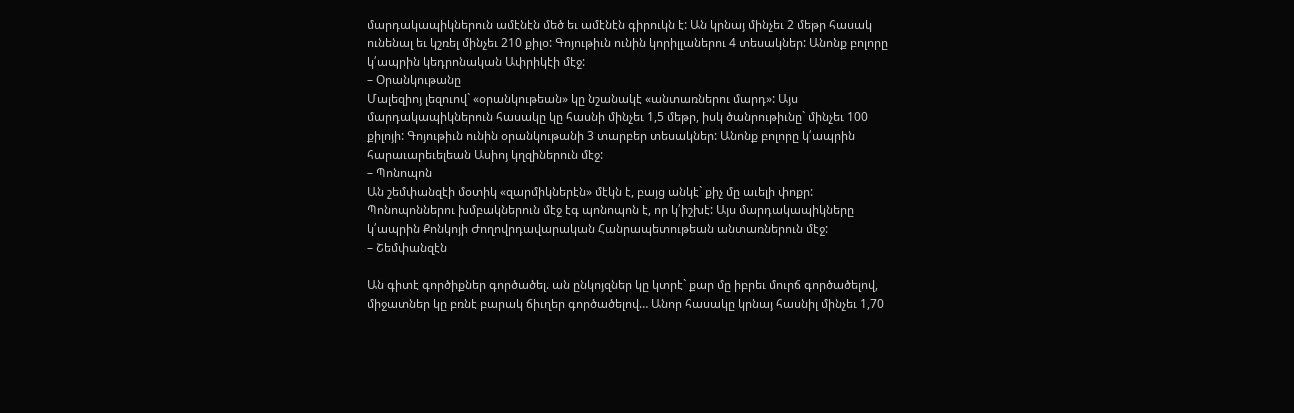մարդակապիկներուն ամէնէն մեծ եւ ամէնէն գիրուկն է: Ան կրնայ մինչեւ 2 մեթր հասակ ունենալ եւ կշռել մինչեւ 210 քիլօ: Գոյութիւն ունին կորիլլաներու 4 տեսակներ: Անոնք բոլորը կ՛ապրին կեդրոնական Ափրիկէի մէջ:
– Օրանկութանը
Մալեզիոյ լեզուով` «օրանկութեան» կը նշանակէ «անտառներու մարդ»: Այս մարդակապիկներուն հասակը կը հասնի մինչեւ 1,5 մեթր, իսկ ծանրութիւնը` մինչեւ 100 քիլոյի: Գոյութիւն ունին օրանկութանի 3 տարբեր տեսակներ: Անոնք բոլորը կ՛ապրին հարաւարեւելեան Ասիոյ կղզիներուն մէջ:
– Պոնոպոն
Ան շեմփանզէի մօտիկ «զարմիկներէն» մէկն է, բայց անկէ` քիչ մը աւելի փոքր: Պոնոպոններու խմբակներուն մէջ էգ պոնոպոն է, որ կ՛իշխէ: Այս մարդակապիկները կ՛ապրին Քոնկոյի Ժողովրդավարական Հանրապետութեան անտառներուն մէջ:
– Շեմփանզէն

Ան գիտէ գործիքներ գործածել. ան ընկոյզներ կը կտրէ` քար մը իբրեւ մուրճ գործածելով, միջատներ կը բռնէ բարակ ճիւղեր գործածելով… Անոր հասակը կրնայ հասնիլ մինչեւ 1,70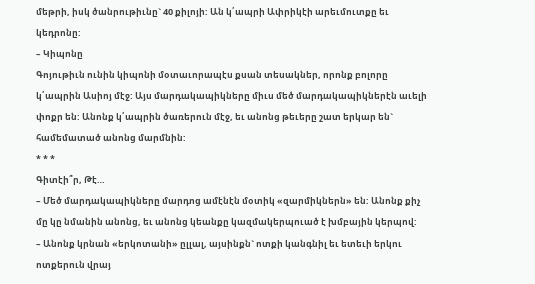մեթրի, իսկ ծանրութիւնը` 40 քիլոյի: Ան կ՛ապրի Ափրիկէի արեւմուտքը եւ կեդրոնը:
– Կիպոնը
Գոյութիւն ունին կիպոնի մօտաւորապէս քսան տեսակներ, որոնք բոլորը կ՛ապրին Ասիոյ մէջ: Այս մարդակապիկները միւս մեծ մարդակապիկներէն աւելի փոքր են: Անոնք կ՛ապրին ծառերուն մէջ, եւ անոնց թեւերը շատ երկար են` համեմատած անոնց մարմնին:
* * *
Գիտէի՞ր, Թէ…
– Մեծ մարդակապիկները մարդոց ամէնէն մօտիկ «զարմիկներն» են: Անոնք քիչ մը կը նմանին անոնց, եւ անոնց կեանքը կազմակերպուած է խմբային կերպով:
– Անոնք կրնան «երկոտանի» ըլլալ, այսինքն` ոտքի կանգնիլ եւ ետեւի երկու ոտքերուն վրայ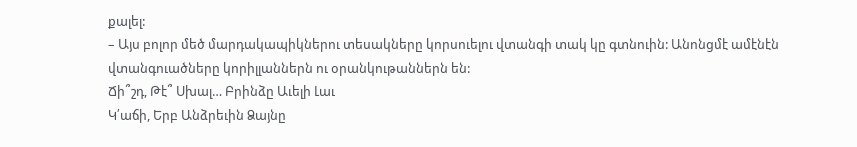քալել:
– Այս բոլոր մեծ մարդակապիկներու տեսակները կորսուելու վտանգի տակ կը գտնուին: Անոնցմէ ամէնէն վտանգուածները կորիլլաններն ու օրանկութաններն են:
Ճի՞շդ, Թէ՞ Սխալ… Բրինձը Աւելի Լաւ
Կ՛աճի, Երբ Անձրեւին Ձայնը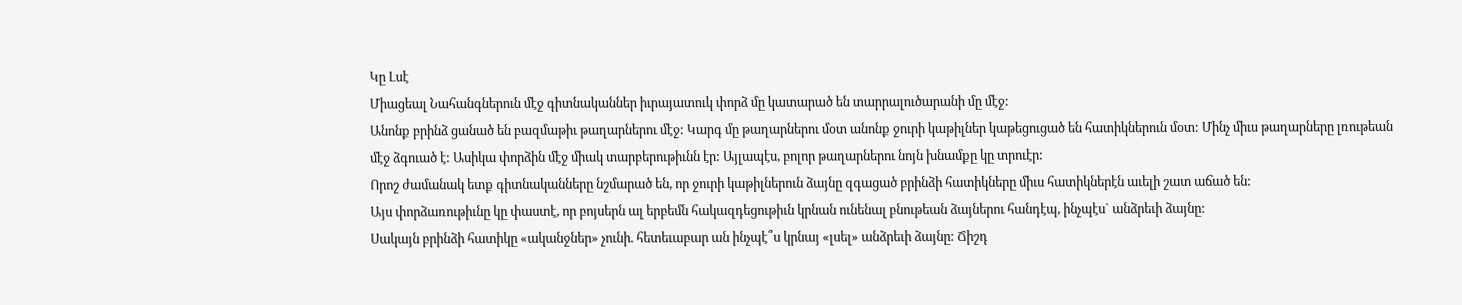Կը Լսէ
Միացեալ Նահանգներուն մէջ գիտնականներ իւրայատուկ փորձ մը կատարած են տարրալուծարանի մը մէջ:
Անոնք բրինձ ցանած են բազմաթիւ թաղարներու մէջ: Կարգ մը թաղարներու մօտ անոնք ջուրի կաթիլներ կաթեցուցած են հատիկներուն մօտ: Մինչ միւս թաղարները լռութեան մէջ ձգուած է: Ասիկա փորձին մէջ միակ տարբերութիւնն էր: Այլապէս, բոլոր թաղարներու նոյն խնամքը կը տրուէր:
Որոշ ժամանակ ետք գիտնականները նշմարած են, որ ջուրի կաթիլներուն ձայնը զգացած բրինձի հատիկները միւս հատիկներէն աւելի շատ աճած են:
Այս փորձառութիւնը կը փաստէ, որ բոյսերն ալ երբեմն հակազդեցութիւն կրնան ունենալ բնութեան ձայներու հանդէպ, ինչպէս` անձրեւի ձայնը:
Սակայն բրինձի հատիկը «ականջներ» չունի. հետեւաբար ան ինչպէ՞ս կրնայ «լսել» անձրեւի ձայնը: Ճիշդ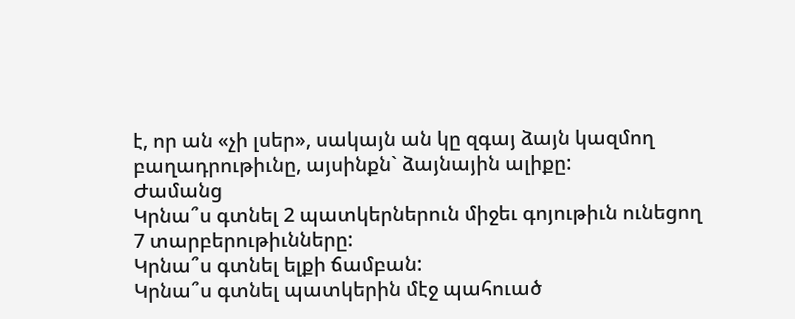է, որ ան «չի լսեր», սակայն ան կը զգայ ձայն կազմող բաղադրութիւնը, այսինքն` ձայնային ալիքը:
Ժամանց
Կրնա՞ս գտնել 2 պատկերներուն միջեւ գոյութիւն ունեցող
7 տարբերութիւնները:
Կրնա՞ս գտնել ելքի ճամբան:
Կրնա՞ս գտնել պատկերին մէջ պահուած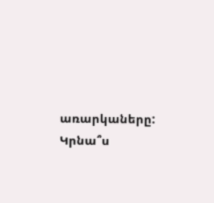առարկաները:
Կրնա՞ս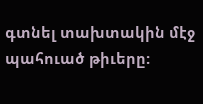գտնել տախտակին մէջ պահուած թիւերը: